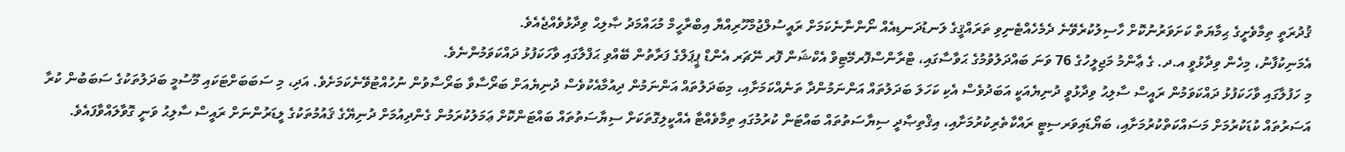ޤުދުރަތީ ތިމާވެށީގެ ޙިމާޔަތް ކަށަވަރުނުކޮށް ހާސިލުކުރެވޭނެ ދެމެހެއްޓެނިވި ތަރައްޤީގެ ލަނޑުދަނޑިއެއް ނޯންނާނެކަމަށް ރައީސުލްޖުމްހޫރިއްޔާ އިބްރާހީމް މުޙައްމަދު ޞާލިޙް ވިދާޅުވެއްޖެއެވެ.
އެމަނިކުފާނު، މިހެން ވިދާޅުވީ އ.ދ. ގެ ޢާންމު މަޖިލީހުގެ 76 ވަނަ ބައްދަލުވުމުގެ ޙަވާސާގައި، ޓްރާންސްފޮރމޭޓިވް އެކްޝަން ފޮރ ނޭޗަރ އެންޑް ޕީޕަލްގެ ފަރާތުން ބޭއްވި ޙަފްލާގައި ވާހަކަފުޅު ދައްކަވަމުންނެވެ.
މި ހަފުލާގައި ވާހަކަފުޅު ދައްކަވަމުން ރައީސް ސާލިޙު ވިދާޅުވީ ދުނިޔެއަކީ އަބަދުވެސް އެކި ކަހަލަ ބަދަލުތައް އަންނަމުންދާ ތަނެއްކަމަށާއި، މިބަދަލުތައް އަންނަމުން ދިއުމާއެކުވެސް ދުނިޔެއަށް ބަރޯސާވާ ބަރޯސާވުން ނުހުއްޓުވޭނެކަމަށެވެ. އަދި، މި ސަބަބަށްޓަކައި މޫސުމީ ބަދަލުތަކުގެ ސަބަބުން ކުރާ އަސަރުތައް ކުޑަކުރުމަށް މަސައްކަތްކުރުމަށާއި، ބަޔޯޑައިވަރސިޓީ ރައްކާތެރިކުރުމަށާއި، އިޤްތިޞާދީ ސިޔާސަތުތައް ބައްޓަން ކުރުމުގައި ތިމާވެއްޓާ އެއްކީލިގޮތަކަށް ސިޔާސަތުތައް ބައްޓަންކޮށް ޢަމަލުކުރަމުން ގެންދިއުމަށް ދުނިޔޭގެ ޤައުމުތަކުގެ ލީޑަރުންނަށް ރައީސް ސާލިޙު ވަނީ ގޮވާލައްވާފައެވެ.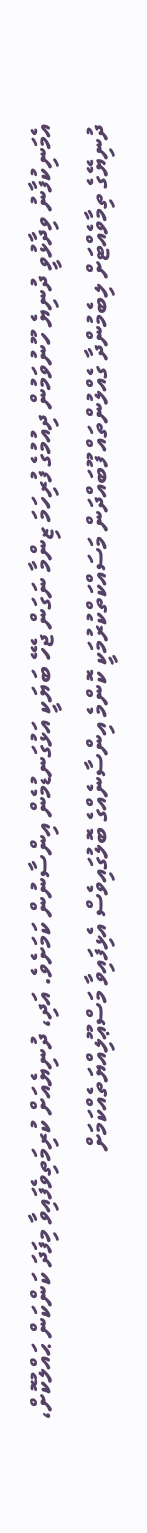އެމަނިކުފާނު ވިދާޅުވީ ދުނިޔެ ހޫނުވަމުން ދިއުމުގެ ފުރިހަމަ ޒިންމާ ނަގަން ޖެހޭ ބަޔަކީ އަޅުގަނޑުމެން އިންސާނުން ކަމަށެވެ. އަދި، ދުނިޔެއަށް ކުރިމަތިވެފައިވާ މިފަދަ ކަންކަން ޙައްލުކޮށް، ދުނިޔޭގެ ތިމާވެއްޓަށް ލިބެމުންދާ ގެއްލުންތައް ފޫބައްދަން މަސައްކަތްކުރުމަކީ ކޮންމެ އިންސާނެއްގެ ބޮލުގައިވެސް އެޅިފައިވާ މަސްޢޫލިއްޔަތެއްކަމަށް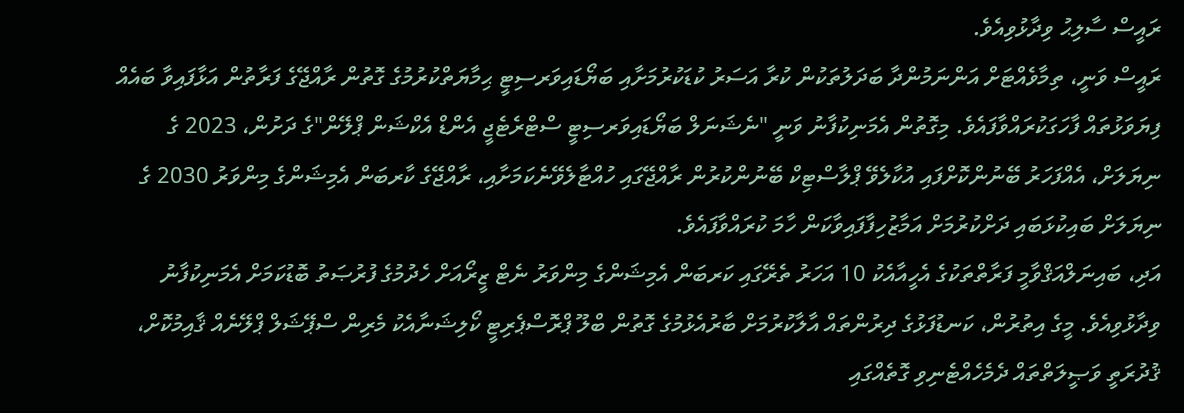ރައީސް ސާލިޙު ވިދާޅުވިއެވެ.
ރައީސް ވަނީ، ތިމާވެއްޓަށް އަންނަމުންދާ ބަދަލުތަކުން ކުރާ އަސަރު ކުޑަކުރުމަށާއި ބަޔޯޑައިވަރސިޓީ ޙިމާޔަތްކުރުމުގެ ގޮތުން ރާއްޖޭގެ ފަރާތުން އަޅާފައިވާ ބައެއް ފިޔަވަޅުތައް ފާހަގަކުރައްވާފައެވެ. މިގޮތުން އެމަނިކުފާނު ވަނީ "ނެޝަނަލް ބަޔޯޑައިވަރސިޓީ ސްޓްރެޓެޖީ އެންޑް އެކްޝަން ޕްލޭން"ގެ ދަށުން، 2023 ގެ ނިޔަލަށް، އެއްފަހަރު ބޭނުންކޮށްފައި އުކާލެވޭ ޕްލާސްޓިކް ބޭނުންކުރުން ރާއްޖޭގައި ހުއްޓާލެވޭނެކަމަށާއި، ރާއްޖޭގެ ކާރބަން އެމިޝަންގެ މިންވަރު 2030 ގެ ނިޔަލަށް ބައިކުޅަބައި ދަށްކުރުމަށް އަމާޒުހިފާފައިވާކަން ހާމަ ކުރައްވާފައެވެ.
އަދި، ބައިނަލްއަޤްވާމީ ފަރާތްތަކުގެ އެހީއާއެކު 10 އަހަރު ތެރޭގައި ކަރބަން އެމިޝަންގެ މިންވަރު ނެޓް ޒީރޯއަށް ހެދުމުގެ ފުރުޞަތު ބޮޑުކަމަށް އެމަނިކުފާނު ވިދާޅުވިއެވެ. މީގެ އިތުރުން، ކަނޑުފަޅުގެ ދިރުންތައް އާލާކުރުމަށް ބާރުއެޅުމުގެ ގޮތުން ބްލޫ ޕްރޮސްޕެރިޓީ ކޯލިޝަނާއެކު މެރިން ސްޕޭޝަލް ޕްލޭނެއް ޤާއިމުކޮށް، ޤުދުރަތީ ވަޞީލަތްތައް ދެމެހެއްޓެނިވި ގޮތެއްގައި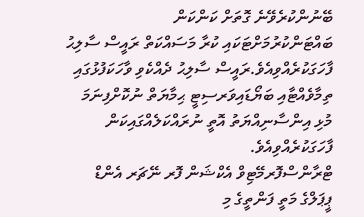ބޭނުންކުރެވޭނެ ގޮތަށް ކަންކަން ބައްޓަންކުރުމަށްޓަކައި ކުރާ މަސައްކަތް ރައީސް ސާލިޙު ފާހަގަކުރެއްވިއެވެ.ރައީސް ސާލިޙު ދެއްކެވި ވާހަކަފުޅުގައި ތިމާވެއްޓާއި ބަޔޯޑައިވަރސިޓީ ޙިމާޔަތް ނުކޮށްފިނަމަ މުޅި އިންސާނިއްޔަތު އޮތީ ނުރައްކަލެއްގައިކަން ފާހަގަކުރެއްވިއެވެ.
ޓްރާންސްފޮރމޭޓިވް އެކްޝަން ފޮރ ނޭޗަރ އެންޑް ޕީޕަލްގެ މަތީ ފަންތީގެ މި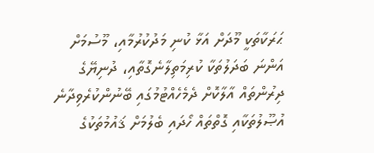ޙަރަކާތަކީ މޫދަށް އަޅާ ކުނި މަދުކުރުމާއި، މޫސުމަށް އަންނަ ބަދަލުތަކާ ކުރިމަތިލާނެގޮތާއި، ދުނިޔޭގެ ދިރުންތައް އާލާކޮށް ދެމެހެއްޓުމުގައި ބޭނުންކުރެވިދާނެ އުޞޫލުތަކާއި ގޮތްތައް ހޯދައި ބެލުމަށް ޤައުމުތަކުގެ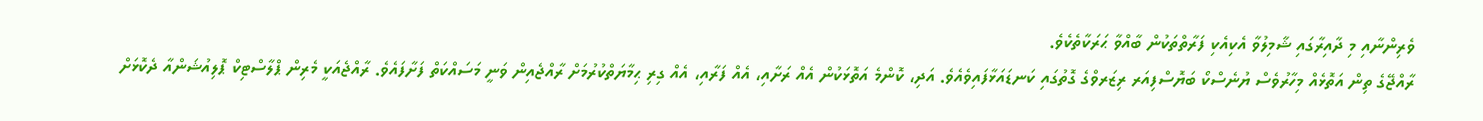ވެރިންނާއި މި ދާއިރާގައި ޝާމިލުވާ އެކިއެކި ފަރާތްތަކުން ބާއްވާ ޙަރަކާތެކެވެ.
ރާއްޖޭގެ ތިން އަތޮޅެއް މިހާރުވެސް ޔުނެސްކޯ ބަޔޮސްފިއަރ ރިޒަރވްގެ ގޮތުގައި ކަނޑައަޅާފައިވެއެވެ. އަދި، ކޮންމެ އަތޮޅަކުން އެއް ރަށާއި، އެއް ފަރާއި، އެއް ގިރި ޙިމާޔަތްކުރުމަށް ރާއްޖެއިން ވަނީ މަސައްކަތް ފަށާފައެވެ. ރާއްޖެއަކީ މެރިން ޕްލާސްޓިކް ޕޮލިއުޝަންއާ ދެކޮޅަށް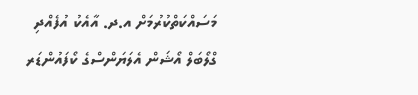މަސައްކަތްކުރުމަށް އ.ދ. އާއެކު އުފެއްދި ގްލޯބަލް އޯޝަން އެލަޔަންސްގެ ކޯފައުންޑަރ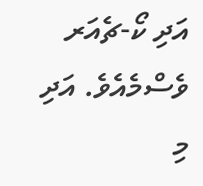އަދި ކޯ-ޗެއަރ ވެސްމެއެވެ. އަދި މި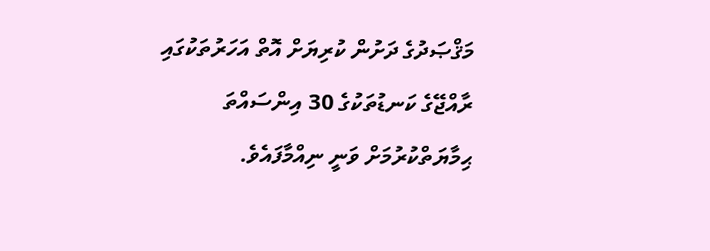މަޤްޞަދުގެ ދަށުން ކުރިޔަށް އޮތް އަހަރުތަކުގައި ރާއްޖޭގެ ކަނޑުތަކުގެ 30 އިންސައްތަ ޙިމާޔަތްކުރުމަށް ވަނީ ނިއްމާފައެވެ.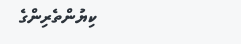ކިޔުންތެރިންގެ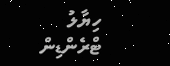ހިޔާލު
ޓްރެންޑިން